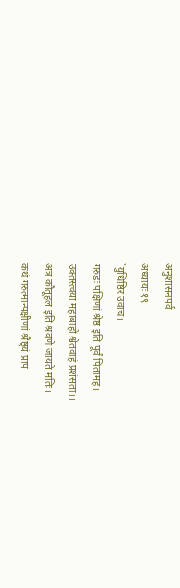अनुशासनपर्व
अध्यायः १९
`युधिष्ठिर उवाच।
गरुडः पक्षिणां श्रेष्ठ इति पूर्वं पितामह।
उक्तस्त्वया महाबाहो श्वेतवाहं प्रशंसता।।
अत्र कौतूहल इति श्रवणे जायते मतिः।
कथं गरुत्मान्पक्षीणां श्रैष्ठ्यं प्राप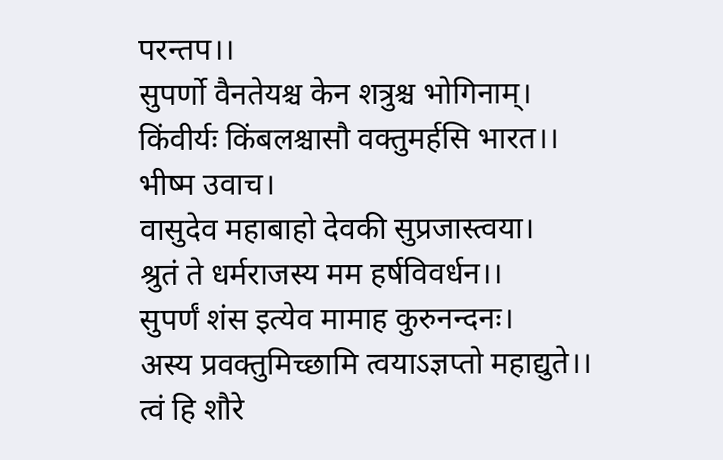परन्तप।।
सुपर्णो वैनतेयश्च केन शत्रुश्च भोगिनाम्।
किंवीर्यः किंबलश्चासौ वक्तुमर्हसि भारत।।
भीष्म उवाच।
वासुदेव महाबाहो देवकी सुप्रजास्त्वया।
श्रुतं ते धर्मराजस्य मम हर्षविवर्धन।।
सुपर्णं शंस इत्येव मामाह कुरुनन्दनः।
अस्य प्रवक्तुमिच्छामि त्वयाऽज्ञप्तो महाद्युते।।
त्वं हि शौरे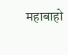महाबाहो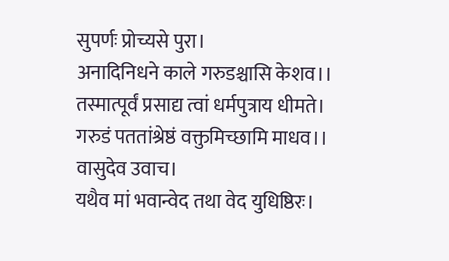सुपर्णः प्रोच्यसे पुरा।
अनादिनिधने काले गरुडश्चासि केशव।।
तस्मात्पूर्वं प्रसाद्य त्वां धर्मपुत्राय धीमते।
गरुडं पततांश्रेष्ठं वक्तुमिच्छामि माधव।।
वासुदेव उवाच।
यथैव मां भवान्वेद तथा वेद युधिष्ठिरः।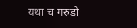यथा च गरुडो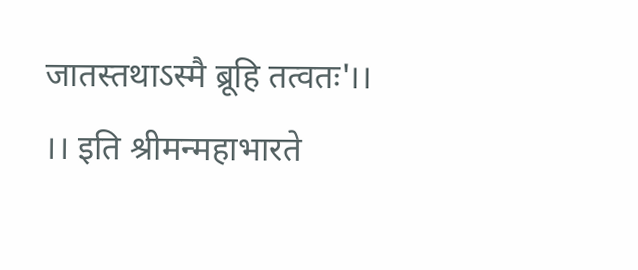जातस्तथाऽस्मै ब्रूहि तत्वतः'।।
।। इति श्रीमन्महाभारते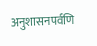अनुशासनपर्वणि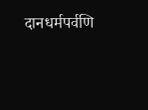दानधर्मपर्वणि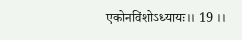एकोनविंशोऽध्यायः।। 19 ।।